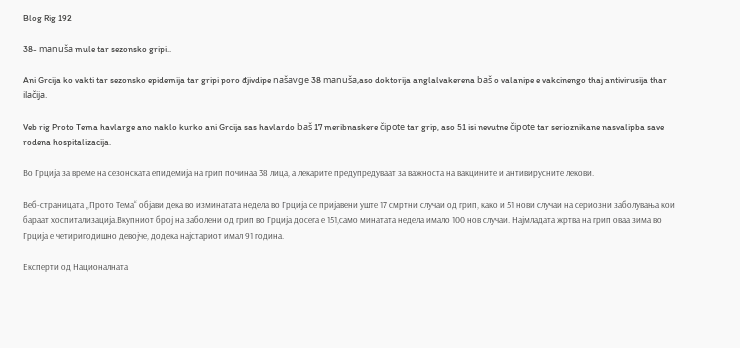Blog Rig 192

38- manuša mule tar sezonsko gripi..

Ani Grcija ko vakti tar sezonsko epidemija tar gripi poro đjivdipe našavge 38 manuša,aso doktorija anglalvakerena baš o valanipe e vakcinengo thaj antivirusija thar ilačija.

Veb rig Proto Tema havlarge ano naklo kurko ani Grcija sas havlardo baš 17 meribnaskere čipote tar grip, aso 51 isi nevutne čipote tar serioznikane nasvalipba save rodena hospitalizacija.

Во Грција за време на сезонската епидемија на грип починаа 38 лица, а лекарите предупредуваат за важноста на вакцините и антивирусните лекови.

Веб-страницата „Прото Тема“ објави дека во изминатата недела во Грција се пријавени уште 17 смртни случаи од грип, како и 51 нови случаи на сериозни заболувања кои бараат хоспитализација.Вкупниот број на заболени од грип во Грција досега е 151,само минатата недела имало 100 нов случаи. Најмладата жртва на грип оваа зима во Грција е четиригодишно девојче, додека најстариот имал 91 година.

Експерти од Националната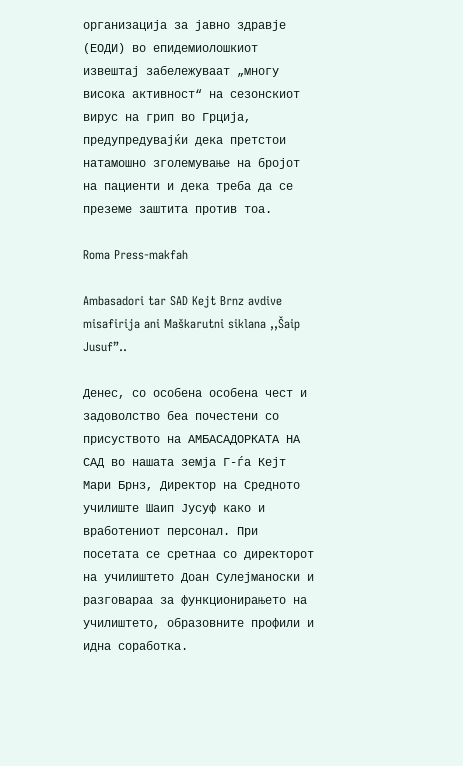организација за јавно здравје (ЕОДИ) во епидемиолошкиот извештај забележуваат „многу висока активност“ на сезонскиот вирус на грип во Грција, предупредувајќи дека претстои натамошно зголемување на бројот на пациенти и дека треба да се преземе заштита против тоа.

Roma Press-makfah

Ambasadori tar SAD Kejt Brnz avdive misafirija ani Maškarutni siklana ,,Šaip Jusuf”..

Денес, со особена особена чест и задоволство беа почестени со присуството на АМБАСАДОРКАТА НА САД во нашата земја Г-ѓа Кејт Мари Брнз, Директор на Средното училиште Шаип Јусуф како и вработениот персонал. При посетата се сретнаа со директорот на училиштето Доан Сулејманоски и разговараа за функционирањето на училиштето, образовните профили и идна соработка.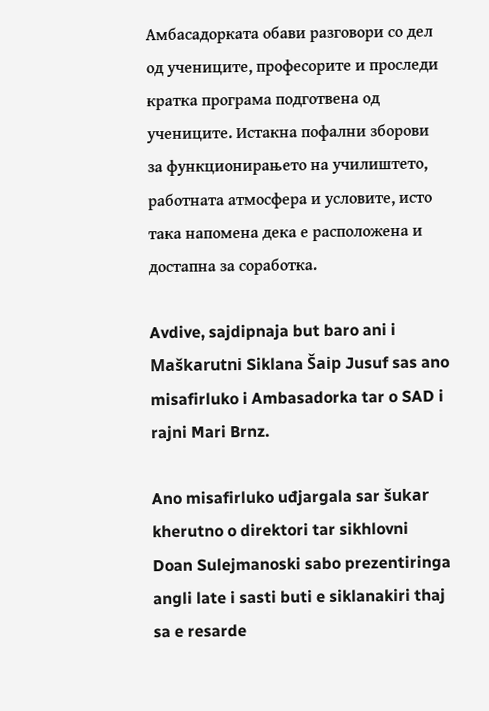Амбасадорката обави разговори со дел од учениците, професорите и проследи кратка програма подготвена од учениците. Истакна пофални зборови за функционирањето на училиштето, работната атмосфера и условите, исто така напомена дека е расположена и достапна за соработка.

Avdive, sajdipnaja but baro ani i Maškarutni Siklana Šaip Jusuf sas ano misafirluko i Ambasadorka tar o SAD i rajni Mari Brnz.

Ano misafirluko uđjargala sar šukar kherutno o direktori tar sikhlovni Doan Sulejmanoski sabo prezentiringa angli late i sasti buti e siklanakiri thaj sa e resarde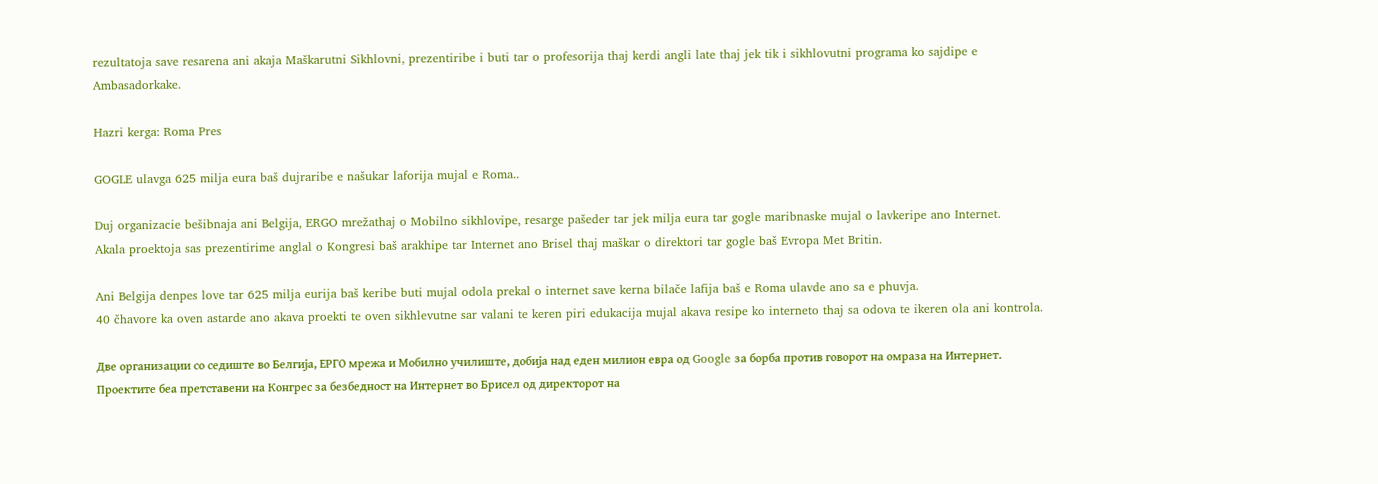rezultatoja save resarena ani akaja Maškarutni Sikhlovni, prezentiribe i buti tar o profesorija thaj kerdi angli late thaj jek tik i sikhlovutni programa ko sajdipe e Ambasadorkake.

Hazri kerga: Roma Pres

GOGLE ulavga 625 milja eura baš dujraribe e našukar laforija mujal e Roma..

Duj organizacie bešibnaja ani Belgija, ERGO mrežathaj o Mobilno sikhlovipe, resarge pašeder tar jek milja eura tar gogle maribnaske mujal o lavkeripe ano Internet.
Akala proektoja sas prezentirime anglal o Kongresi baš arakhipe tar Internet ano Brisel thaj maškar o direktori tar gogle baš Evropa Met Britin.

Ani Belgija denpes love tar 625 milja eurija baš keribe buti mujal odola prekal o internet save kerna bilače lafija baš e Roma ulavde ano sa e phuvja.
40 čhavore ka oven astarde ano akava proekti te oven sikhlevutne sar valani te keren piri edukacija mujal akava resipe ko interneto thaj sa odova te ikeren ola ani kontrola.

Две организации со седиште во Белгија, ЕРГО мрежа и Мобилно училиште, добија над еден милион евра од Google за борба против говорот на омраза на Интернет.
Проектите беа претставени на Конгрес за безбедност на Интернет во Брисел од директорот на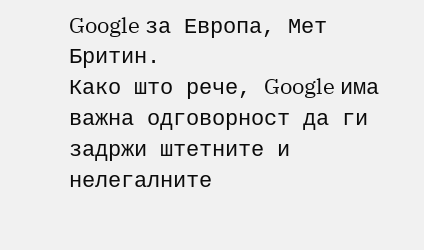Google за Европа, Мет Бритин.
Како што рече, Google има важна одговорност да ги задржи штетните и нелегалните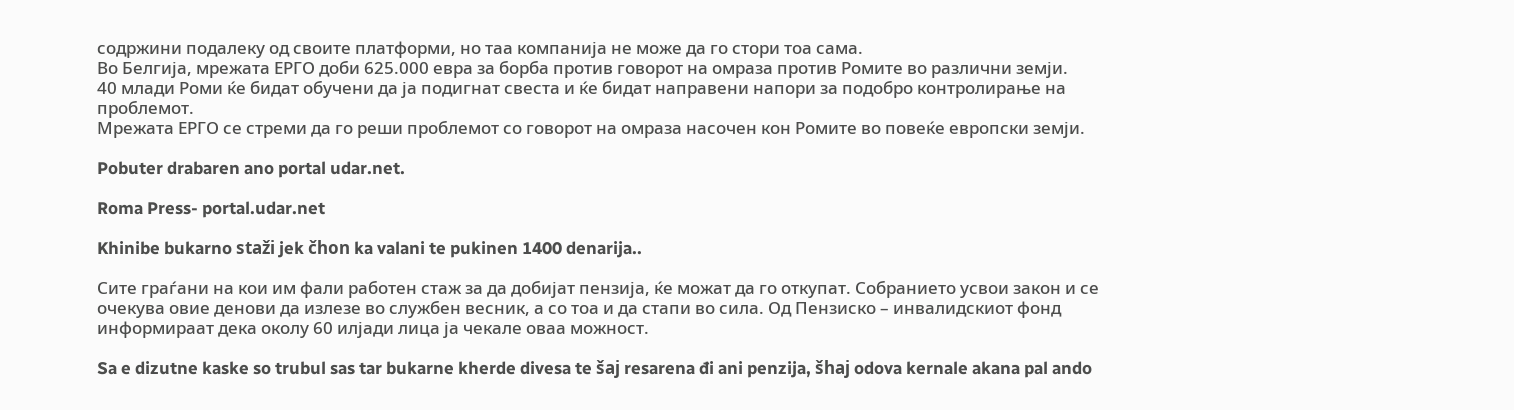содржини подалеку од своите платформи, но таа компанија не може да го стори тоа сама.
Во Белгија, мрежата ЕРГО доби 625.000 евра за борба против говорот на омраза против Ромите во различни земји.
40 млади Роми ќе бидат обучени да ја подигнат свеста и ќе бидат направени напори за подобро контролирање на проблемот.
Мрежата ЕРГО се стреми да го реши проблемот со говорот на омраза насочен кон Ромите во повеќе европски земји.

Pobuter drabaren ano portal udar.net.

Roma Press- portal.udar.net

Khinibe bukarno staži jek čhon ka valani te pukinen 1400 denarija..

Сите граѓани на кои им фали работен стаж за да добијат пензија, ќе можат да го откупат. Собранието усвои закон и се очекува овие денови да излезе во службен весник, а со тоа и да стапи во сила. Од Пензиско – инвалидскиот фонд информираат дека околу 60 илјади лица ја чекале оваа можност.

Sa e dizutne kaske so trubul sas tar bukarne kherde divesa te šaj resarena đi ani penzija, šhaj odova kernale akana pal ando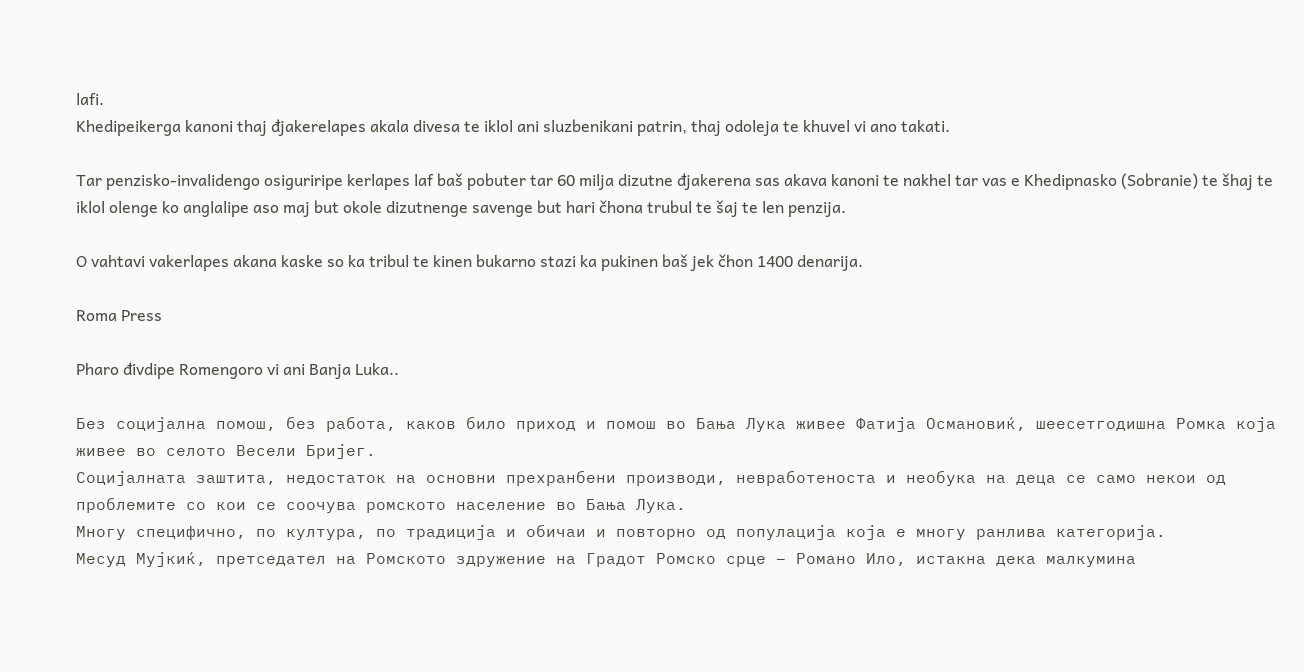lafi.
Khedipeikerga kanoni thaj đjakerelapes akala divesa te iklol ani sluzbenikani patrin, thaj odoleja te khuvel vi ano takati.

Tar penzisko-invalidengo osiguriripe kerlapes laf baš pobuter tar 60 milja dizutne đjakerena sas akava kanoni te nakhel tar vas e Khedipnasko (Sobranie) te šhaj te iklol olenge ko anglalipe aso maj but okole dizutnenge savenge but hari čhona trubul te šaj te len penzija.

O vahtavi vakerlapes akana kaske so ka tribul te kinen bukarno stazi ka pukinen baš jek čhon 1400 denarija.

Roma Press

Pharo đivdipe Romengoro vi ani Banja Luka..

Без социјална помош, без работа, каков било приход и помош во Бања Лука живее Фатија Османовиќ, шеесетгодишна Ромка која живее во селото Весели Бријег.
Социјалната заштита, недостаток на основни прехранбени производи, невработеноста и необука на деца се само некои од проблемите со кои се соочува ромското население во Бања Лука.
Многу специфично, по култура, по традиција и обичаи и повторно од популација која е многу ранлива категорија.
Месуд Мујкиќ, претседател на Ромското здружение на Градот Ромско срце – Романо Ило, истакна дека малкумина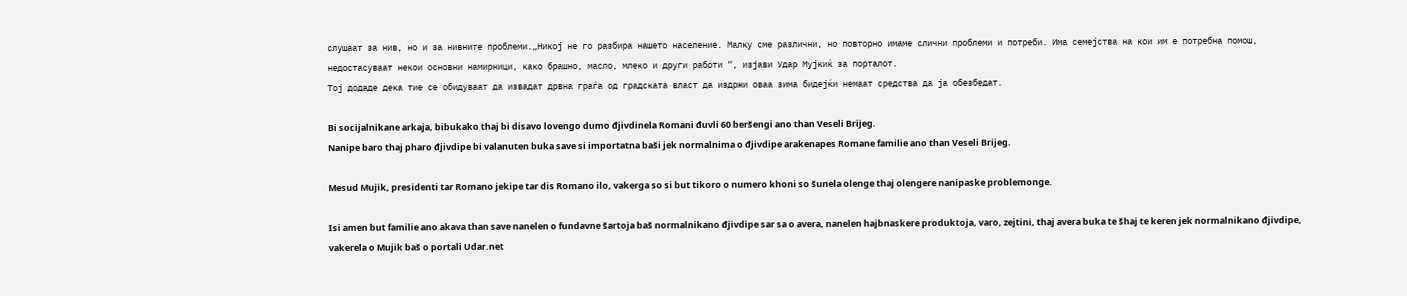слушаат за нив, но и за нивните проблеми.„Никој не го разбира нашето население. Малку сме различни, но повторно имаме слични проблеми и потреби. Има семејства на кои им е потребна помош, недостасуваат некои основни намирници, како брашно, масло, млеко и други работи “, изјави Удар Мујкиќ за порталот.
Тој додаде дека тие се обидуваат да извадат дрвна граѓа од градската власт да издржи оваа зима бидејќи немаат средства да ја обезбедат.

Bi socijalnikane arkaja, bibukako thaj bi disavo lovengo dumo đjivdinela Romani đuvli 60 beršengi ano than Veseli Brijeg.
Nanipe baro thaj pharo đjivdipe bi valanuten buka save si importatna baši jek normalnima o đjivdipe arakenapes Romane familie ano than Veseli Brijeg.

Mesud Mujik, presidenti tar Romano jekipe tar dis Romano ilo, vakerga so si but tikoro o numero khoni so šunela olenge thaj olengere nanipaske problemonge.

Isi amen but familie ano akava than save nanelen o fundavne šartoja baš normalnikano đjivdipe sar sa o avera, nanelen hajbnaskere produktoja, varo, zejtini, thaj avera buka te šhaj te keren jek normalnikano đjivdipe, vakerela o Mujik baš o portali Udar.net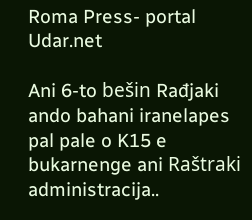Roma Press- portal Udar.net

Ani 6-to bešin Rađjaki ando bahani iranelapes pal pale o K15 e bukarnenge ani Raštraki administracija..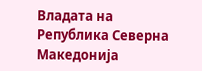Владата на Република Северна Македонија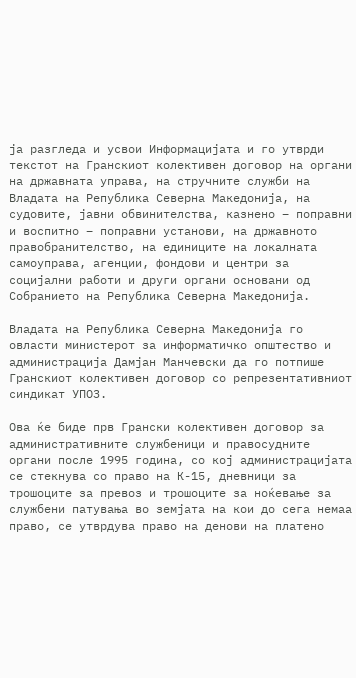ја разгледа и усвои Информацијата и го утврди текстот на Гранскиот колективен договор на органи на државната управа, на стручните служби на Владата на Република Северна Македонија, на судовите, јавни обвинителства, казнено – поправни и воспитно – поправни установи, на државното правобранителство, на единиците на локалната самоуправа, агенции, фондови и центри за социјални работи и други органи основани од Собранието на Република Северна Македонија.

Владата на Република Северна Македонија го овласти министерот за информатичко општество и администрација Дамјан Манчевски да го потпише Гранскиот колективен договор со репрезентативниот синдикат УПОЗ.

Ова ќе биде прв Грански колективен договор за административните службеници и правосудните органи после 1995 година, со кој администрацијата се стекнува со право на К-15, дневници за трошоците за превоз и трошоците за ноќевање за службени патувања во земјата на кои до сега немаа право, се утврдува право на денови на платено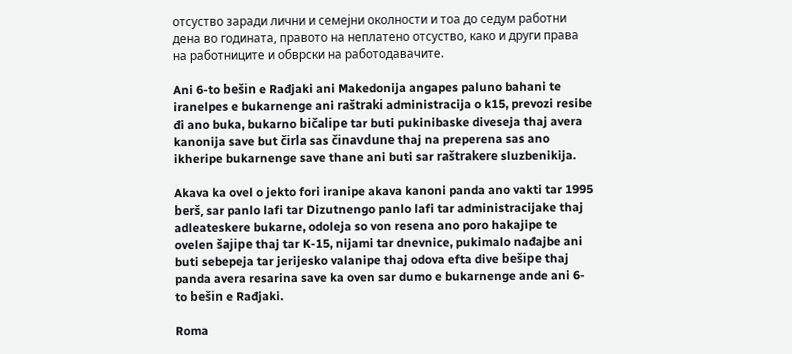отсуство заради лични и семејни околности и тоа до седум работни дена во годината, правото на неплатено отсуство, како и други права на работниците и обврски на работодавачите.

Ani 6-to bešin e Rađjaki ani Makedonija angapes paluno bahani te iranelpes e bukarnenge ani raštraki administracija o k15, prevozi resibe đi ano buka, bukarno bičalipe tar buti pukinibaske diveseja thaj avera kanonija save but čirla sas činavdune thaj na preperena sas ano ikheripe bukarnenge save thane ani buti sar raštrakere sluzbenikija.

Akava ka ovel o jekto fori iranipe akava kanoni panda ano vakti tar 1995 berš, sar panlo lafi tar Dizutnengo panlo lafi tar administracijake thaj adleateskere bukarne, odoleja so von resena ano poro hakajipe te ovelen šajipe thaj tar K-15, nijami tar dnevnice, pukimalo nađajbe ani buti sebepeja tar jerijesko valanipe thaj odova efta dive bešipe thaj panda avera resarina save ka oven sar dumo e bukarnenge ande ani 6- to bešin e Rađjaki.

Roma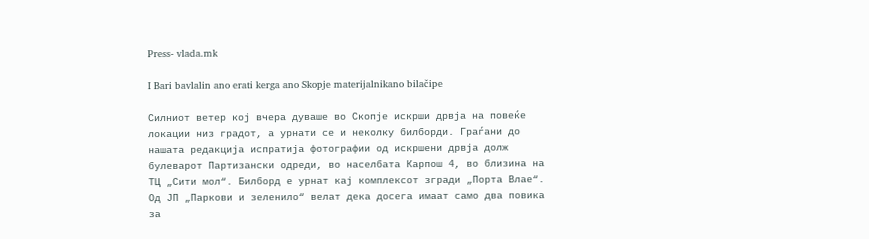Press- vlada.mk

I Bari bavlalin ano erati kerga ano Skopje materijalnikano bilačipe

Силниот ветер кој вчера дуваше во Скопје искрши дрвја на повеќе локации низ градот, а урнати се и неколку билборди. Граѓани до нашата редакција испратија фотографии од искршени дрвја долж булеварот Партизански одреди, во населбата Карпош 4, во близина на ТЦ „Сити мол“. Билборд е урнат кај комплексот згради „Порта Влае“.
Од ЈП „Паркови и зеленило“ велат дека досега имаат само два повика за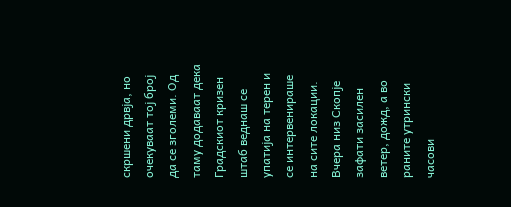скршени дрвја, но очекуваат тој број да се зголеми. Од таму додаваат дека Градскиот кризен штаб веднаш се упатија на терен и се интервенираше на сите локации.
Вчера низ Скопје зафати засилен ветер, дожд, а во раните утрински часови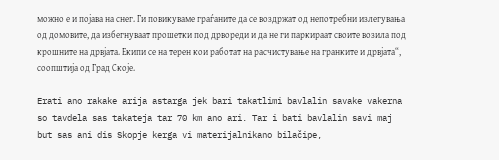можно е и појава на снег. Ги повикуваме граѓаните да се воздржат од непотребни излегувања од домовите, да избегнуваат прошетки под дрвореди и да не ги паркираат своите возила под крошните на дрвјата. Екипи се на терен кои работат на расчистување на гранките и дрвјата“, соопштија од Град Скоје.

Erati ano rakake arija astarga jek bari takatlimi bavlalin savake vakerna so tavdela sas takateja tar 70 km ano ari. Tar i bati bavlalin savi maj but sas ani dis Skopje kerga vi materijalnikano bilačipe,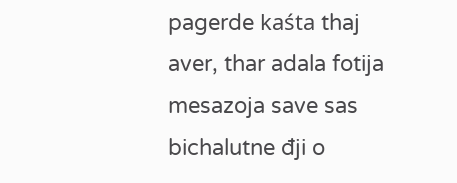pagerde kaśta thaj aver, thar adala fotija mesazoja save sas bichalutne đji o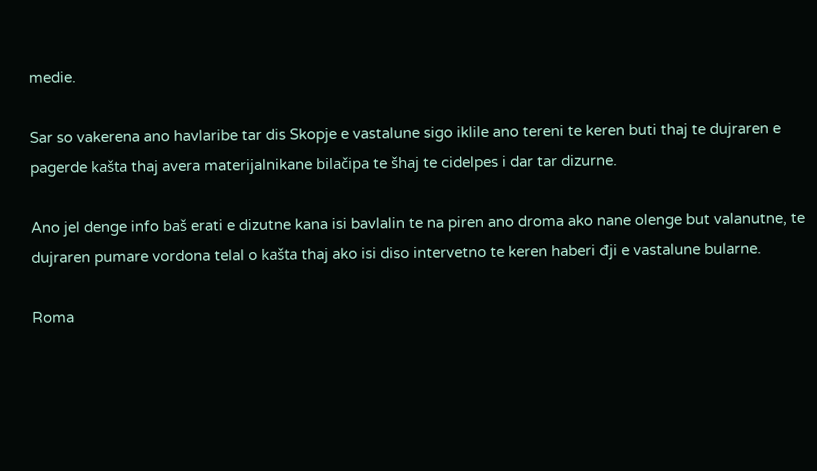medie.

Sar so vakerena ano havlaribe tar dis Skopje e vastalune sigo iklile ano tereni te keren buti thaj te dujraren e pagerde kašta thaj avera materijalnikane bilačipa te šhaj te cidelpes i dar tar dizurne.

Ano jel denge info baš erati e dizutne kana isi bavlalin te na piren ano droma ako nane olenge but valanutne, te dujraren pumare vordona telal o kašta thaj ako isi diso intervetno te keren haberi đji e vastalune bularne.

Roma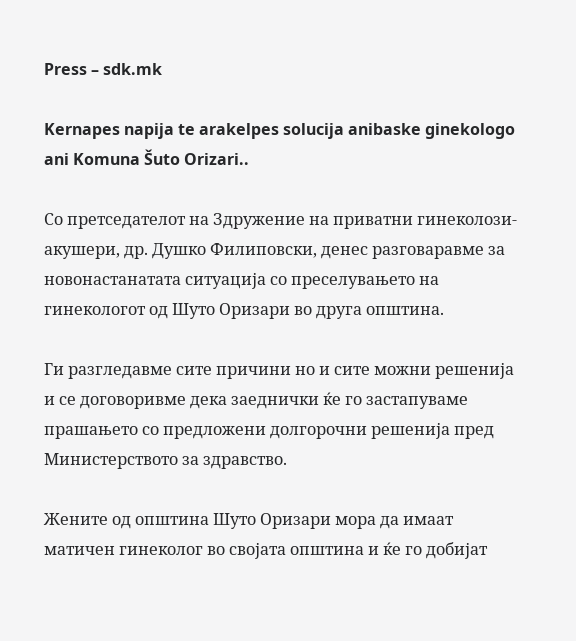Press – sdk.mk

Kernapes napija te arakelpes solucija anibaske ginekologo ani Komuna Šuto Orizari..

Со претседателот на Здружение на приватни гинеколози-акушери, др. Душко Филиповски, денес разговаравме за новонастанатата ситуација со преселувањето на гинекологот од Шуто Оризари во друга општина.

Ги разгледавме сите причини но и сите можни решенија и се договоривме дека заеднички ќе го застапуваме прашањето со предложени долгорочни решенија пред Министерството за здравство.

Жените од општина Шуто Оризари мора да имаат матичен гинеколог во својата општина и ќе го добијат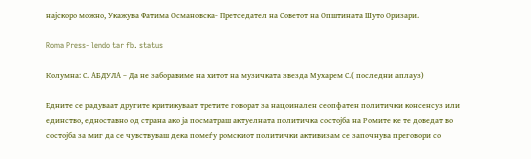најскоро можно, Укажува Фатима Османовска- Претседател на Советот на Општината Шуто Оризари.

Roma Press- lendo tar fb. status

Колумна: С. АБДУЛА – Да не заборавиме на хитот на музичката звезда Мухарем С.( последни аплауз)

Едните се радуваат другите критикуваат третите говорат за нацоинален сеопфатен политички консенсуз или единство, едноставно од страна ако ја посматраш актуелната политичка состојба на Ромите ке те доведат во состојба за миг да се чувствуваш дека помеѓу ромскиот политички активизам се започнува преговори со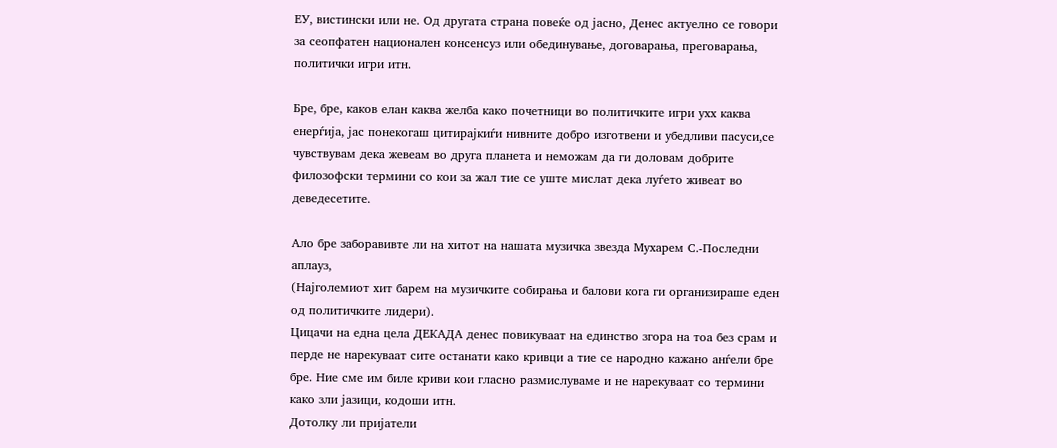ЕУ, вистински или не. Од другата страна повеќе од јасно, Денес актуелно се говори за сеопфатен национален консенсуз или обединување, договарања, преговарања, политички игри итн.

Бре, бре, каков елан каква желба како почетници во политичките игри ухх каква енерѓија, јас понекогаш цитирајкиѓи нивните добро изготвени и убедливи пасуси,се чувствувам дека жевеам во друга планета и неможам да ги доловам добрите филозофски термини со кои за жал тие се уште мислат дека луѓето живеат во деведесетите.

Ало бре заборавивте ли на хитот на нашата музичка звезда Мухарем С.-Последни аплауз,
(Најголемиот хит барем на музичките собирања и балови кога ги организираше еден од политичките лидери).
Цицачи на една цела ДЕКАДА денес повикуваат на единство згора на тоа без срам и перде не нарекуваат сите останати како кривци а тие се народно кажано анѓели бре бре. Ние сме им биле криви кои гласно размислуваме и не нарекуваат со термини како зли јазици, кодоши итн.
Дотолку ли пријатели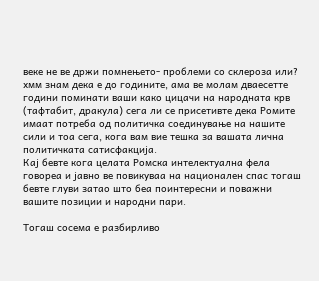веке не ве држи помнењето- проблеми со склероза или? хмм знам дека е до годините, ама ве молам дваесетте години поминати ваши како цицачи на народната крв (тафтабит, дракула) сега ли се присетивте дека Ромите имаат потреба од политичка соединување на нашите сили и тоа сега, кога вам вие тешка за вашата лична политичката сатисфакција.
Кај бевте кога целата Ромска интелектуална фела говореа и јавно ве повикуваа на национален спас тогаш бевте глуви затао што беа поинтересни и поважни вашите позиции и народни пари.

Тогаш сосема е разбирливо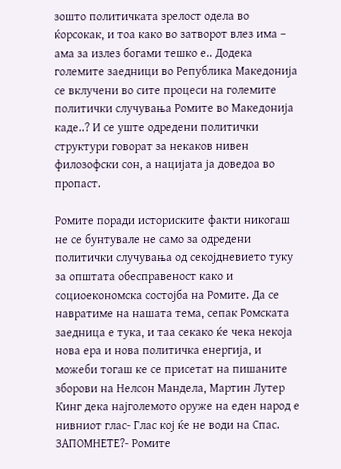зошто политичката зрелост одела во ќорсокак, и тоа како во затворот влез има – ама за излез богами тешко е.. Додека големите заедници во Република Македонија се вклучени во сите процеси на големите политички случувања Ромите во Македонија каде..? И се уште одредени политички структури говорат за некаков нивен филозофски сон, а нацијата ја доведоа во пропаст.

Ромите поради историските факти никогаш не се бунтувале не само за одредени политички случувања од секојдневието туку за општата обесправеност како и социоекономска состојба на Ромите. Да се навратиме на нашата тема, сепак Ромската заедница е тука, и таа секако ќе чека некоја нова ера и нова политичка енергија, и можеби тогаш ке се присетат на пишаните зборови на Нелсон Мандела, Мартин Лутер Кинг дека најголемото оруже на еден народ е нивниот глас- Глас кој ќе не води на Спас.
ЗАПОМНЕТЕ?- Ромите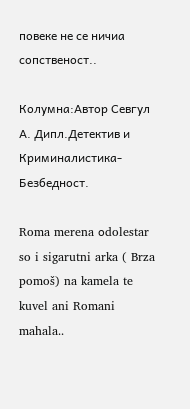повеке не се ничиа сопственост..

Колумна:Автор Севгул А. Дипл.Детектив и Криминалистика-Безбедност.

Roma merena оdolestar so i sigarutni arka ( Brza pomoš) na kamela te kuvel ani Romani mahala..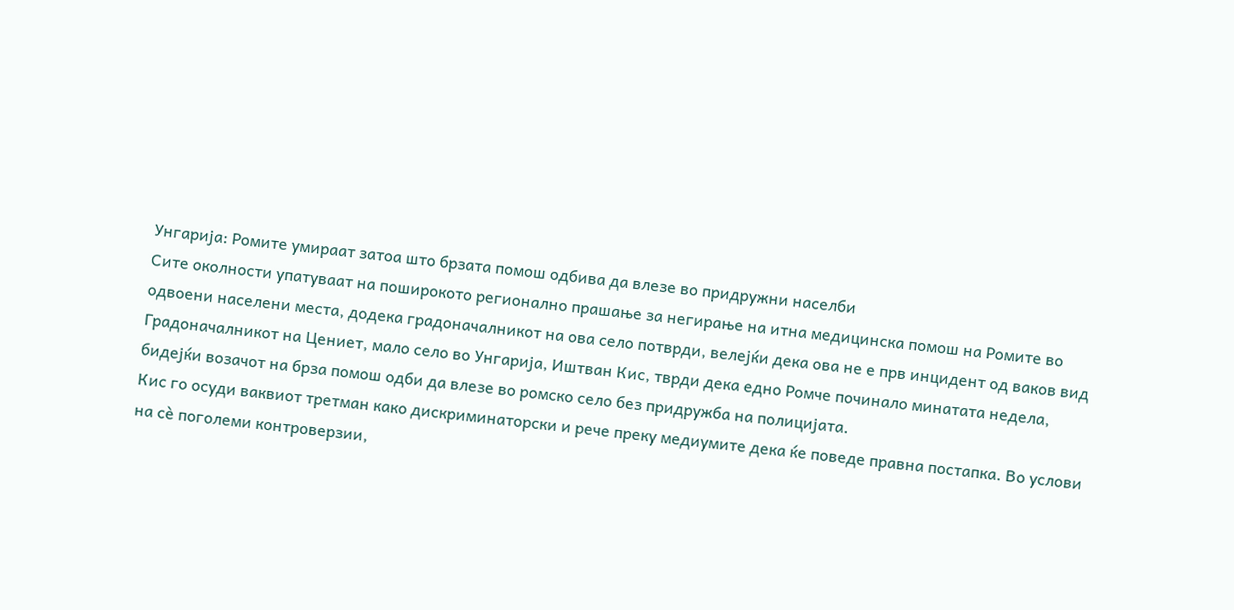Унгарија: Ромите умираат затоа што брзата помош одбива да влезе во придружни населби
Сите околности упатуваат на поширокото регионално прашање за негирање на итна медицинска помош на Ромите во одвоени населени места, додека градоначалникот на ова село потврди, велејќи дека ова не е прв инцидент од ваков вид
Градоначалникот на Цениет, мало село во Унгарија, Иштван Кис, тврди дека едно Ромче починало минатата недела, бидејќи возачот на брза помош одби да влезе во ромско село без придружба на полицијата.
Кис го осуди ваквиот третман како дискриминаторски и рече преку медиумите дека ќе поведе правна постапка. Во услови на сè поголеми контроверзии,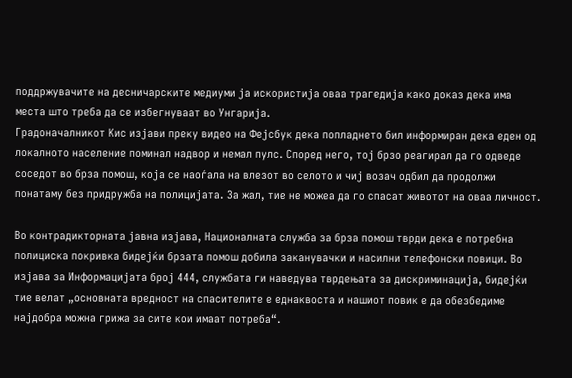поддржувачите на десничарските медиуми ја искористија оваа трагедија како доказ дека има места што треба да се избегнуваат во Унгарија.
Градоначалникот Кис изјави преку видео на Фејсбук дека попладнето бил информиран дека еден од локалното население поминал надвор и немал пулс. Според него, тој брзо реагирал да го одведе соседот во брза помош, која се наоѓала на влезот во селото и чиј возач одбил да продолжи понатаму без придружба на полицијата. За жал, тие не можеа да го спасат животот на оваа личност.

Во контрадикторната јавна изјава, Националната служба за брза помош тврди дека е потребна полициска покривка бидејќи брзата помош добила заканувачки и насилни телефонски повици. Во изјава за Информацијата број 444, службата ги наведува тврдењата за дискриминација, бидејќи тие велат „основната вредност на спасителите е еднаквоста и нашиот повик е да обезбедиме најдобра можна грижа за сите кои имаат потреба“.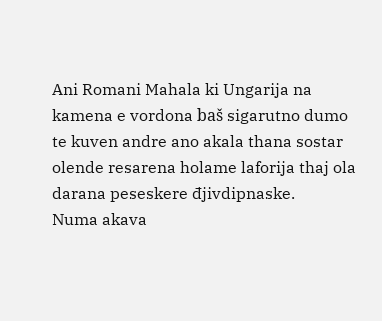Ani Romani Mahala ki Ungarija na kamena e vordona baš sigarutno dumo te kuven andre ano akala thana sostar olende resarena holame laforija thaj ola darana peseskere đjivdipnaske.
Numa akava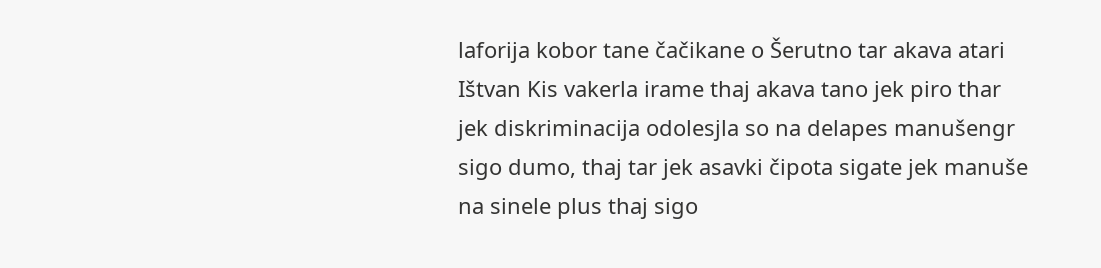laforija kobor tane čačikane o Šerutno tar akava atari Ištvan Kis vakerla irame thaj akava tano jek piro thar jek diskriminacija odolesjla so na delapes manušengr sigo dumo, thaj tar jek asavki čipota sigate jek manuše na sinele plus thaj sigo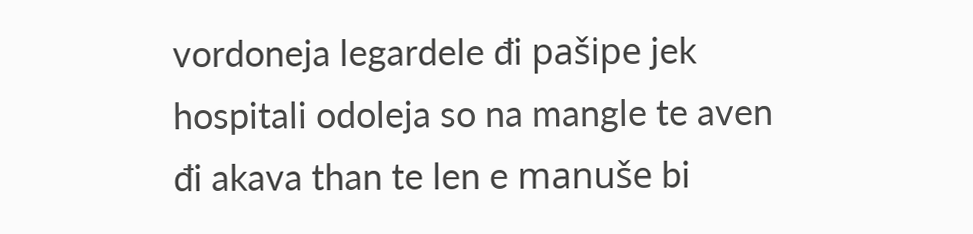vordoneja legardele đi pašipe jek hospitali odoleja so na mangle te aven đi akava than te len e manuše bi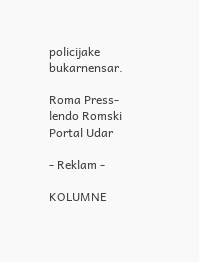policijake bukarnensar.

Roma Press- lendo Romski Portal Udar

- Reklam -

KOLUMNE